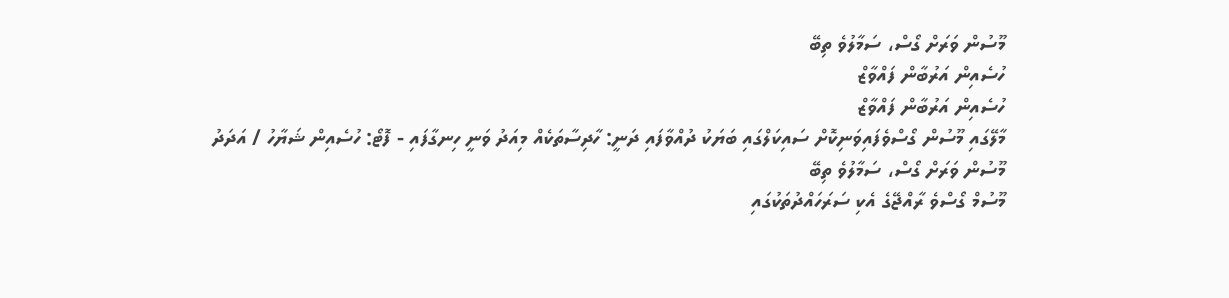މޫސުން ވަރަށް ގޯސް، ސަމާލުވެ ތިބޭ
ހުސެއިން އަރުބާން ފައްވާޒް
ހުސެއިން އަރުބާން ފައްވާޒް
މާލޭގައި މޫސުން ގޯސްވެފައިވަނިކޮށް ސައިކަލްގައި ބަޔަކު ދުއްވާފައި ދަނީ: ހާދިސާތަކެއް މިއަދު ވަނީ ހިނގާފައި - ފޮޓޯ: ހުސެއިން ޝަޔާހު / އަދަދު
މޫސުން ވަރަށް ގޯސް، ސަމާލުވެ ތިބޭ
މޫސުމް ގޯސްވެ ރާއްޖޭގެ އެކި ސަރަހައްދުތަކުގައި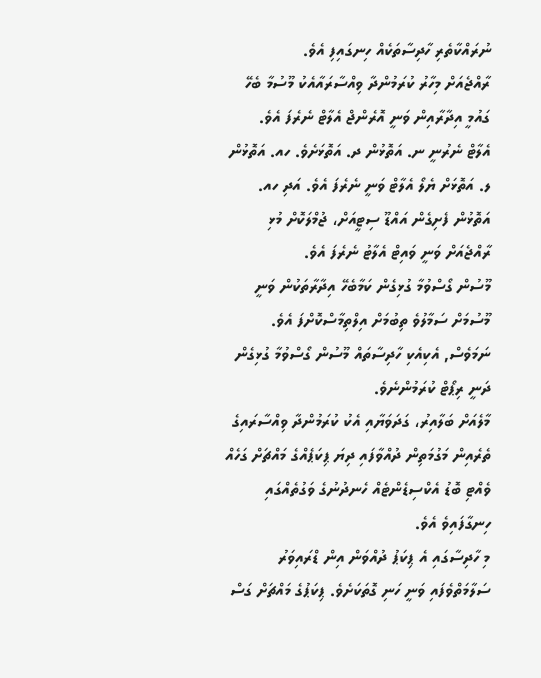ނުރައްކާތެރި ހާދިސާތަކެއް ހިނގައިފި އެވެ.
ރާއްޖެއަށް މިހާރު ކުރަމުންދާ ވިއްސާރައާއެކު މޫސުމާ ބެހޭ ގައުމީ އިދާރާއިން ވަނީ އޮރެންޖް އެލާޓް ނެރެފަ އެވެ.
އެލާޓް ނެރުނީ ނ. އަތޮޅުން ދ. އަތޮޅަށެވެ. ހއ. އަތޮޅުން ލ. އަތޮޅަށް ޔެލޯ އެލާޓް ވަނީ ނެރެފަ އެވެ. އަދި ހއ. އަތޮޅުން ފެށިގެން އައްޑޫ ސިޓީއަށް، ޖުމްލަކޮށް މުޅި ރާއްޖެއަށް ވަނީ ވައިޓް އެލާޓު ނެރެފަ އެވެ.
މޫސުން ގޯސްވުމާ ގުޅިގެން ކަމާބެހޭ އިދާރާތަކުން ވަނީ މޫސުމަށް ސަމާލުވެ ތިބުމަށް އިލްތިމާސްކޮށްފަ އެވެ. ނަމަވެސް, އެކިއެކި ހާދިސާތައް މޫސުން ގޯސްވުމާ ގުޅިގެން ދަނީ ރިޕޯޓް ކުރަމުންނެވެ.
މާލެއަށް ބަލާއިރު، ގަދަވަޔާއި އެކު ކުރަމުންދާ ވިއްސާރައިގެ ތެރެއިން މަގުމަތިން ދުއްވާފައި ދިޔަ ޕިކަޕެއްގެ މައްޗަށް ގަހެއް ވެއްޓި ބޮޑު އެކްސިޑެންޓެއް ހެނދުނުގެ ވަގުތެއްގައި ހިނގާފައިވެ އެވެ.
މި ހާދިސާގައި އެ ޕިކަޕު ދުއްވަން އިން ޑްރައިވަރު ސަލާމަތްވެފައި ވަނީ ހަނި ގޮތަކަށެވެ. ޕިކަޕުގެ މައްޗަށް ގަސް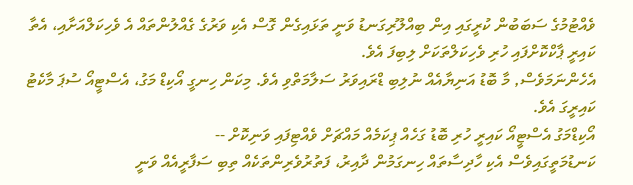ވެއްޓުމުގެ ސަބަބުން ކުރީގައި އިން ބިއްލޫރިގަނޑު ވަނީ ތަޅައިގެން ގޮސް އެކި ވަރުގެ ގެއްލުންތައް އެ ވެހިކަލްއަށާއި، އެތާ ކައިރީ ޕާކްކޮށްފައި ހުރި ވެހިކަލްތަކަށް ލިބިފަ އެވެ.
އެހެންނަމަވެސް, މާ ބޮޑު އަނިޔާއެއް ނުލިބި ޑްރައިވަރު ސަލާމަތްވި އެވެ. މިކަން ހިނގީ އޯކިޑް މަގު، އެސްޓީއޯ ސުޕަ މާކެޓު ކައިރީގަ އެވެ.
އޯކިޑްމަގު އެސްޓީއޯ ކައިރީ ހުރި ބޮޑު ގަހެއް ޕިކަމެއް މައްޗަށް ވެއްޓިފައި ވަނިކޮށް --
ކަނޑުމަތީގައިވެސް އެކި ހާދިސާތައް ހިނގަމުން ދާއިރު، ފަތުރުވެރިންތަކެއް ތިބި ސަފާރީއެއް ވަނީ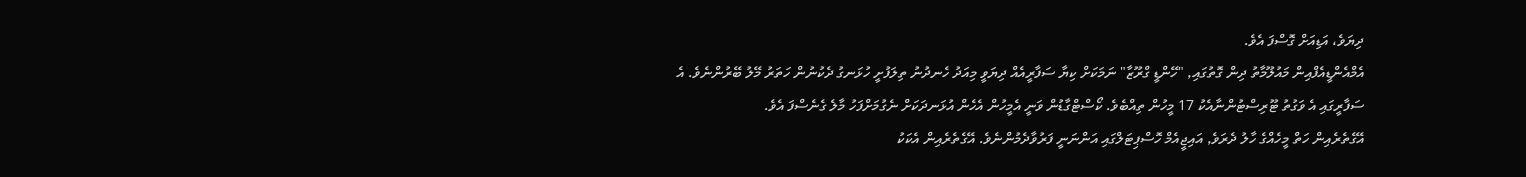ދިޔަވެ، އަޑިއަށް ގޮސްފަ އެވެ.
އެމްއެންޑީއެފްއިން މައުލޫމާތު ދިން ގޮތުގައި, "ހޭންޑީ ގްރޫޒާ" ނަމަކަށް ކިޔާ ސަފާރީއެއް ދިޔަވީ މިއަދު ހެނދުނު ތިލަފުށީ ހުޅަނގު ދެކުނުން ހަތަރު މޭލު ބޭރުންނެވެ. އެ ސަފާރީގައި އެ ވަގުތު ޓޫރިސްޓުންނާއެކު 17 މީހުން ތިއްބެވެ. ކޯސްޓްގާޑުން ވަނީ އެމީހުން އެހެން އުޅަނދަކަށް ނެގުމަށްފަހު މާލެ ގެނެސްފަ އެވެ.
އޭގެތެރެއިން ހަތް މީހެއްގެ ހާލު ދެރަވެ, އައިޖީއެމް ހޮސްޕިޓަލްގައި އަންނަނީ ފަރުވާދެމުންނެވެ. އޭގެތެރެއިން އެކަކު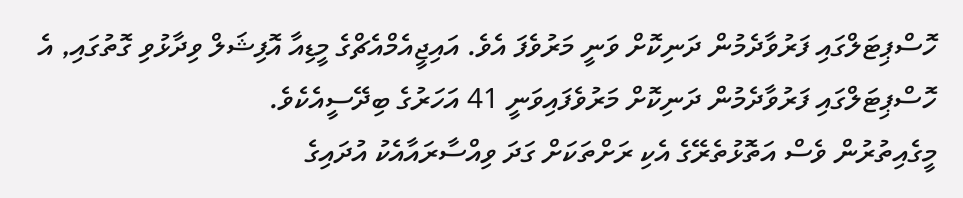ހޮސްޕިޓަލްގައި ފަރުވާދެމުން ދަނިކޮށް ވަނީ މަރުވެފަ އެވެ. އައިޖީއެމްއެޗްގެ މީޑިއާ އޮފިޝަލް ވިދާޅުވި ގޮތުގައި, އެ ހޮސްޕިޓަލްގައި ފަރުވާދެމުން ދަނިކޮށް މަރުވެފައިވަނީ 41 އަހަރުގެ ބިދޭސީއެކެވެ.
މީގެއިތުރުން ވެސް އަތޮޅުތެރޭގެ އެކި ރަށްތަކަށް ގަދަ ވިއްސާރައާއެކު އުދައިގެ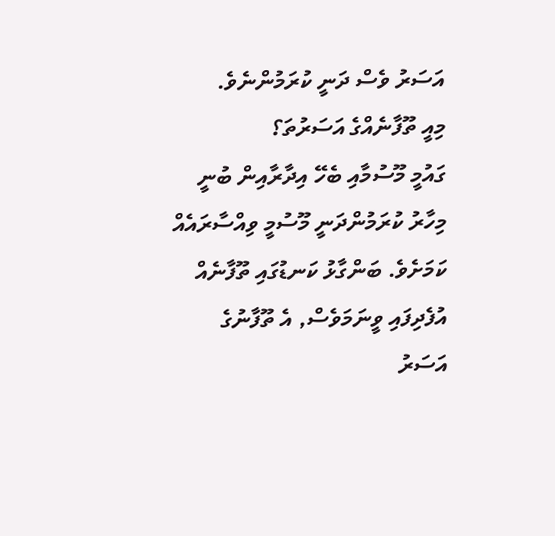އަސަރު ވެސް ދަނީ ކުރަމުންނެވެ.
މިއީ ތޫފާނެއްގެ އަސަރުތަ؟
ގައުމީ މޫސުމާއި ބެހޭ އިދާރާއިން ބުނީ މިހާރު ކުރަމުންދަނީ މޫސުމީ ވިއްސާރައެއް ކަމަށެވެ. ބަންގާޅު ކަނޑުގައި ތޫފާނެއް އުފެދިފައި ވީނަމަވެސް, އެ ތޫފާނުގެ އަސަރު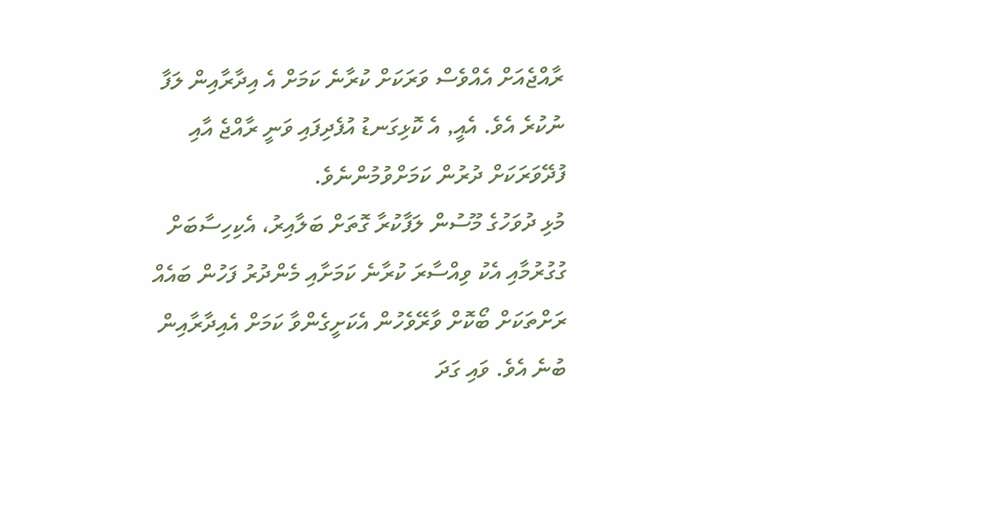ރާއްޖެއަށް އެއްވެސް ވަރަކަށް ކުރާނެ ކަމަށް އެ އިދާރާއިން ލަފާ ނުކުރެ އެވެ. އެއީ, އެ ކޮޅިގަނޑު އުފެދިފައި ވަނީ ރާއްޖެ އާއި ފުދޭވަރަކަށް ދުރުން ކަމަށްވުމުންނެވެ.
މުޅި ދުވަހުގެ މޫސުން ލަފާކުރާ ގޮތަށް ބަލާއިރު، އެކިހިސާބަށް ގުގުރުމާއި އެކު ވިއްސާރަ ކުރާނެ ކަމަށާއި މެންދުރު ފަހުން ބައެއް ރަށްތަކަށް ބޯކޮށް ވާރޭވެހުން އެކަށީގެންވާ ކަމަށް އެއިދާރާއިން ބުނެ އެވެ. ވައި ގަދަ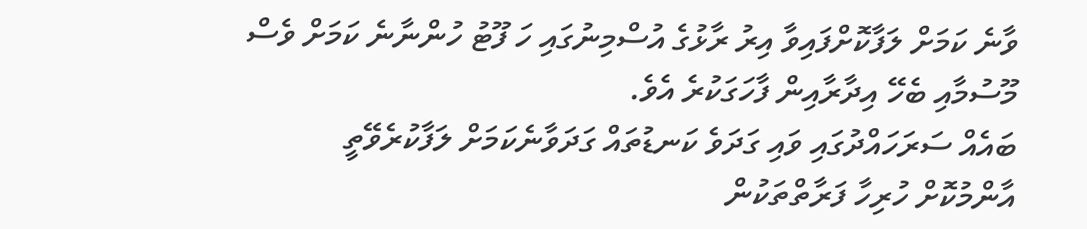ވާނެ ކަމަށް ލަފާކޮށްފައިވާ އިރު ރާޅުގެ އުސްމިނުގައި ހަ ފޫޓު ހުންނާނެ ކަމަށް ވެސް މޫސުމާއި ބެހޭ އިދާރާއިން ފާހަގަކުރެ އެވެ.
ބައެއް ސަރަހައްދުގައި ވައި ގަދަވެ ކަނޑުތައް ގަދަވާނެކަމަށް ލަފާކުރެވޭތީ އާންމުކޮށް ހުރިހާ ފަރާތްތަކުން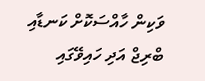ވަކިން ހާއްސަކޮށް ކަނޑާއި ބްރިޖް އަދި ހައިވޭގައި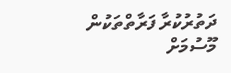ދަތުރުކުރާ ފަރާތްތަކުން މޫސުމަށް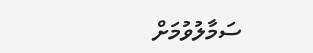ސަމާލުވުމަށް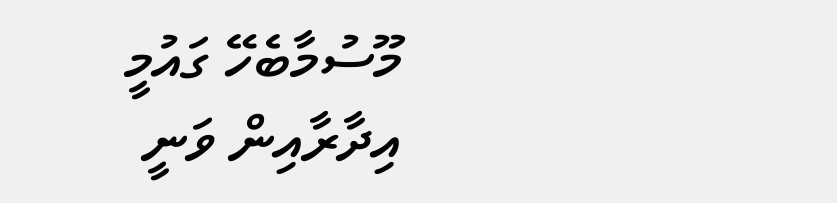މޫސުމާބެހޭ ގައުމީ އިދާރާއިން ވަނީ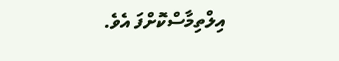އިލްތިމާސްކޮށްފަ އެވެ.